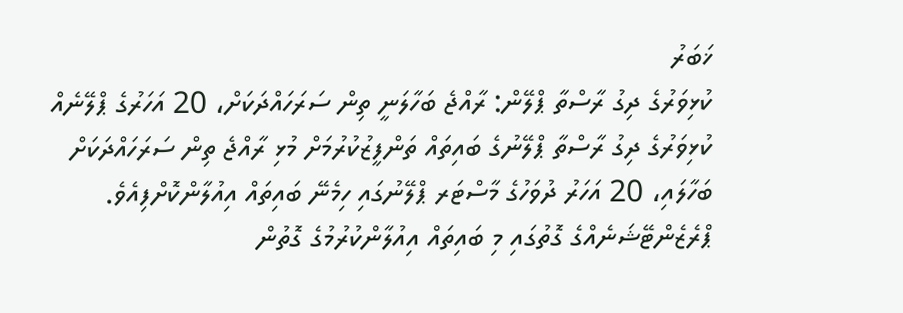ޚަބަރު
ކުޅިވަރުގެ ދިގު ރާސްތާ ޕްލޭން: ރާއްޖެ ބަހާލަނީ ތިން ސަރަހައްދަކަށް، 20 އަހަރުގެ ޕްލޭނެއް
ކުޅިވަރުގެ ދިގު ރާސްތާ ޕްލޭނުގެ ބައިތައް ތަންފީޒުކުރުމަށް މުޅި ރާއްޖެ ތިން ސަރަހައްދަކަށް ބަހާލައި، 20 އަހަރު ދުވަހުގެ މާސްޓަރ ޕްލޭނުގައި ހިމެނޭ ބައިތައް އިއުލާންކޮށްފިއެވެ. ޕްރެޒެންޓޭޝަނެއްގެ ގޮތުގައި މި ބައިތައް އިއުލާންކުރުމުގެ ގޮތުން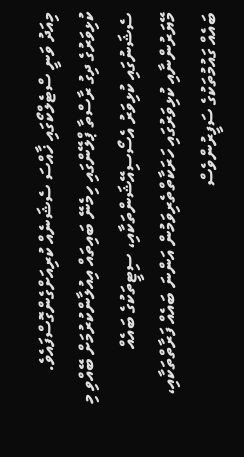މިއަދު ވަނީ ސްޓެލްކޯގައި ޚާއްސަ ސެޝަނެއް ކުރިއަށްގެންގޮސްފައެވެ.
ކުޅިވަރުގެ ދިގު ރާސްތާ ޕްލޭންގައި ހިމެނޭ ބައިތައް އިއުލާންކުރުމަށް ބޭއްވި މި ސެޝަނުގައި ކުޅިވަރު އެސޯސިއޭޝަންތަކާއި، ސިޓީތަކުގެ ބައެއް މޭޔަރުންނާއި ކުޅިވަރުގައި ހަރަކާތްތެރިވަމުން އަންނަ ބައެއް ފަރާތްތަކާއި، ބައެއް ގައުމުތަކުގެ ސަފީރުންވެސް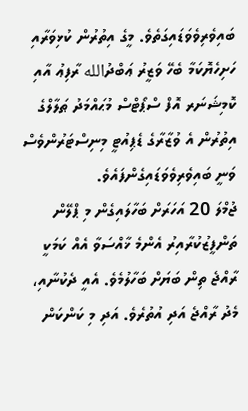ބައިވެރިވެވަޑައިގަތެވެ. މީގެ އިތުރުން ކުޅިވަރާއި ހަށިހެޔޮކަމާ ބެހޭ ވަޒީރު ޢަބްދުالله ރާފިޢު އާއި ކޮމިޝަނަރ އޮފް ސްޕޯޓްސް މުޙައްމަދު ޠަލާލްގެ އިތުރުން އެ ވުޒާރާގެ ޑެޕިއުޓީ މިނިސްޓަރުންވެސް ވަނީ ބައިވެރިވެވަޑައިގެންފައެވެ.
ޖުމްލަ 20 އަހަރަށް ބަހާލައިގެން މި ޕްލޭން ތަންފީޒުކުރާއިރު އެންމެ ޚާއްސަވާ އެއް ކަމަކީ ރާއްޖެ ތިން ބަޔަށް ބަހާލުމެވެ. އެއީ ދެކުނާއި، މެދު ރާއްޖެ އަދި އުތުރެވެ. އަދި މި ކަންކަން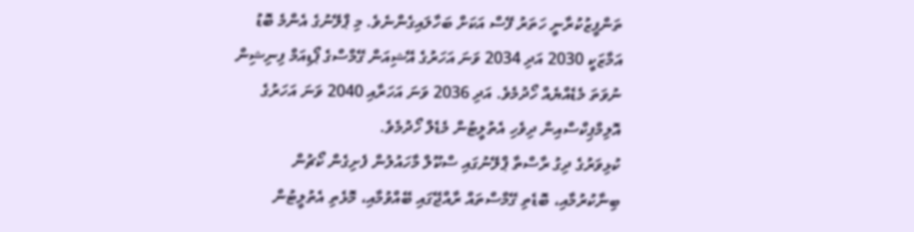ތަންފީޒުކުރާނީ ހަތަރު ފޭސް އަކަށް ބަހާލައިގެންނެވެ. މި ޕްލޭނުގެ އެންމެ ބޮޑު އަމާޒަކީ 2030 އަދި 2034 ވަނަ އަހަރުގެ އޭޝިއަން ގޭމްސްގެ ޕޯޑިއަމް ފިނިޝިން ނުވަތަ މެޑެއްޔެއް ހޯދުމެވެ. އަދި 2036 ވަނަ އަހަރާއި 2040 ވަނަ އަހަރުގެ އޮލިމްޕިކްސްއިން ދިވެހި އެތުލީޓުން މެޑެލް ހޯދުމެވެ.
ކުޅިވަރުގެ ދިގު ރާސްތާ ޕްލޭނުގައި ސްކޫލް މާހައުލުން ފެށިގެން ކޯޗުން ބިނާކުރުމާއި، ބޮޑެތި ގޭމްސްތައް ރާއްޖޭގައި ބޭއްވުމާއި، މޮޅެތި އެތުލީޓުން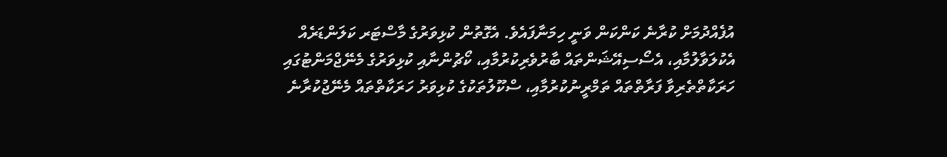އުފެއްދުމަށް ކުރާނެ ކަންކަން ވަނީ ހިމަނާފައެވެ. އެގޮތުން ކުޅިވަރުގެ މާސްޓަރ ކަލަންޑަރެއް އެކުލަވާލުމާއި، އެސޯސިއޭޝަންތައް ބާރުވެރިކުރުމާއި، ކޯޗުންނާއި ކުޅިވަރުގެ މެނޭޖްމަންޓުގައި ހަރަކާތްތެރިވާ ފަރާތްތައް ތަމްރީނުކުރުމާއި، ސްކޫލުތަކުގެ ކުޅިވަރު ހަރަކާތްތައް މެނޭޖުކުރާނެ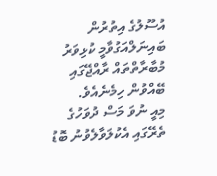އުސޫލުގެ އިތުރުން ބައިނަލްއަގުވާމީ ކުޅިވަރު މުބާރާތްތައް ރާއްޖޭގައި ބޭއްވުން ހިމެނެއެވެ.
މިއީ ނުވަ މަސް ދުވަހުގެ ތެރޭގައި އެކުލަވާލެވުނު ބޮޑު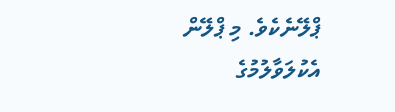ޕްލޭނެކެވެ. މި ޕްލޭން އެކުލަވާލުމުގެ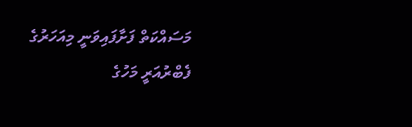މަސައްކަތް ފަށާފައިވަނީ މިއަހަރުގެ ފެބްރުއަރީ މަހުގެ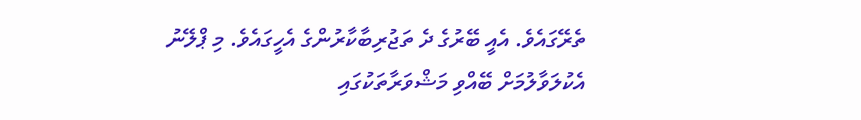ތެރޭގައެވެ. އެއީ ބޭރުގެ ދެ ތަޖުރިބާކާރުންގެ އެހީގައެވެ. މި ޕްލޭނު އެކުލަވާލުމަށް ބޭއްވި މަޝްވަރާތަކުގައި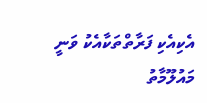އެކިއެކި ފަރާތްތަކާއެކު ވަނީ މައުލޫމާތު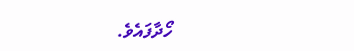ހޯދާފައެވެ.